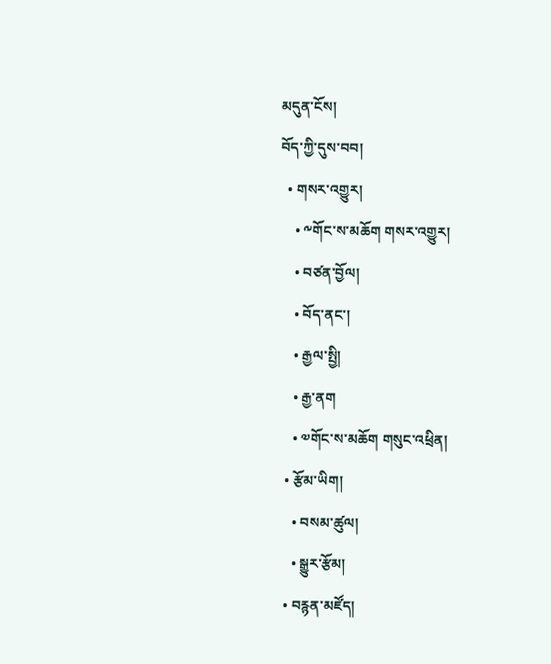མདུན་ངོས།
བོད་ཀྱི་དུས་བབ།
  • གསར་འགྱུར།
    • ༸གོང་ས་མཆོག གསར་འགྱུར།
    • བཙན་བྱོལ།
    • བོད་ནང་།
    • རྒྱལ་སྤྱི།
    • རྒྱ་ནག
    • ༧གོང་ས་མཆོག གསུང་འཕྲིན།
  • རྩོམ་ཡིག།
    • བསམ་ཚུལ།
    • སྒྱུར་རྩོམ།
  • བརྙན་མཛོད།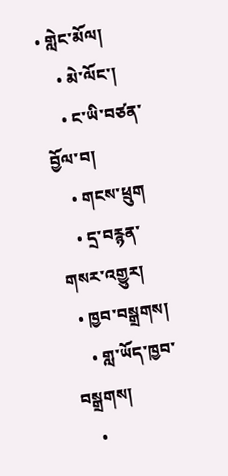• གླེང་མོལ།
    • མེ་ལོང་།
    • ང་ཡི་བཙན་བྱོལ་བ།
    • གངས་ཕྲུག
    • དྲ་བརྙན་གསར་འགྱུར།
  • ཁྱབ་བསྒྲགས།
    • གླ་ཡོད་ཁྱབ་བསྒྲགས།
    •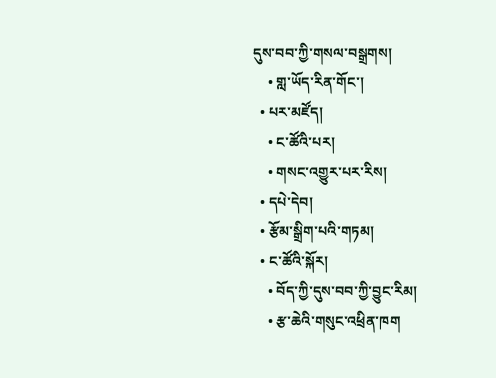དུས་བབ་ཀྱི་གསལ་བསྒྲགས།
    • གླ་ཡོད་རིན་གོང་།
  • པར་མཛོད།
    • ང་ཚོའི་པར།
    • གསང་འགྱུར་པར་རིས།
  • དཔེ་དེབ།
  • རྩོམ་སྒྲིག་པའི་གཏམ།
  • ང་ཚོའི་སྐོར།
    • བོད་ཀྱི་དུས་བབ་ཀྱི་བྱུང་རིམ།
    • རྩ་ཆེའི་གསུང་འཕྲིན་ཁག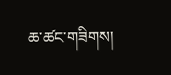ཆ་ཚང་གཟིགས།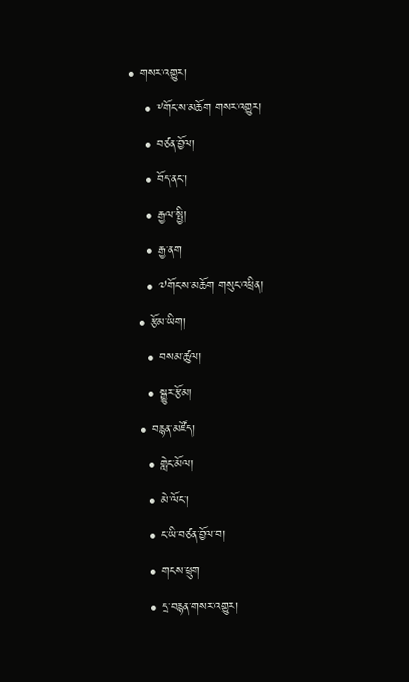• གསར་འགྱུར།
    • ༸གོང་ས་མཆོག གསར་འགྱུར།
    • བཙན་བྱོལ།
    • བོད་ནང་།
    • རྒྱལ་སྤྱི།
    • རྒྱ་ནག
    • ༧གོང་ས་མཆོག གསུང་འཕྲིན།
  • རྩོམ་ཡིག།
    • བསམ་ཚུལ།
    • སྒྱུར་རྩོམ།
  • བརྙན་མཛོད།
    • གླེང་མོལ།
    • མེ་ལོང་།
    • ང་ཡི་བཙན་བྱོལ་བ།
    • གངས་ཕྲུག
    • དྲ་བརྙན་གསར་འགྱུར།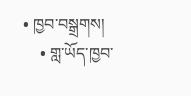• ཁྱབ་བསྒྲགས།
    • གླ་ཡོད་ཁྱབ་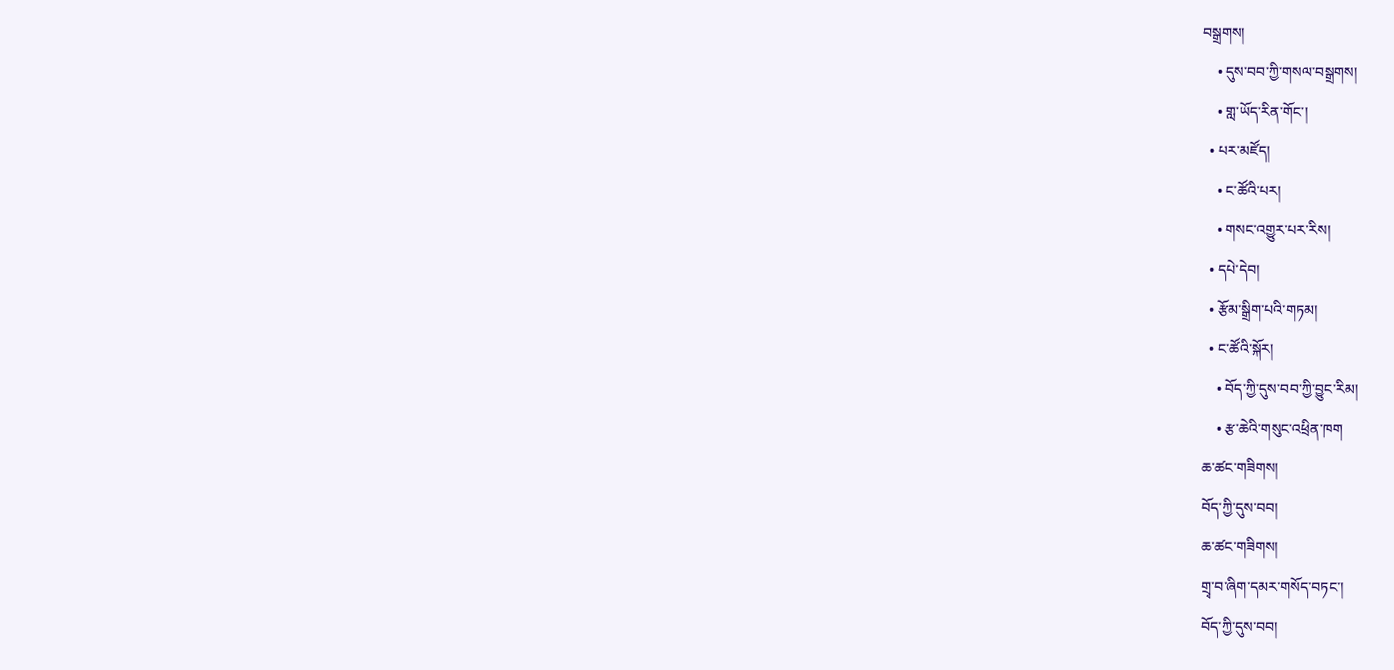བསྒྲགས།
    • དུས་བབ་ཀྱི་གསལ་བསྒྲགས།
    • གླ་ཡོད་རིན་གོང་།
  • པར་མཛོད།
    • ང་ཚོའི་པར།
    • གསང་འགྱུར་པར་རིས།
  • དཔེ་དེབ།
  • རྩོམ་སྒྲིག་པའི་གཏམ།
  • ང་ཚོའི་སྐོར།
    • བོད་ཀྱི་དུས་བབ་ཀྱི་བྱུང་རིམ།
    • རྩ་ཆེའི་གསུང་འཕྲིན་ཁག
ཆ་ཚང་གཟིགས།
བོད་ཀྱི་དུས་བབ།
ཆ་ཚང་གཟིགས།
གྲྭ་བ་ཞིག་དམར་གསོད་བཏང་།
བོད་ཀྱི་དུས་བབ།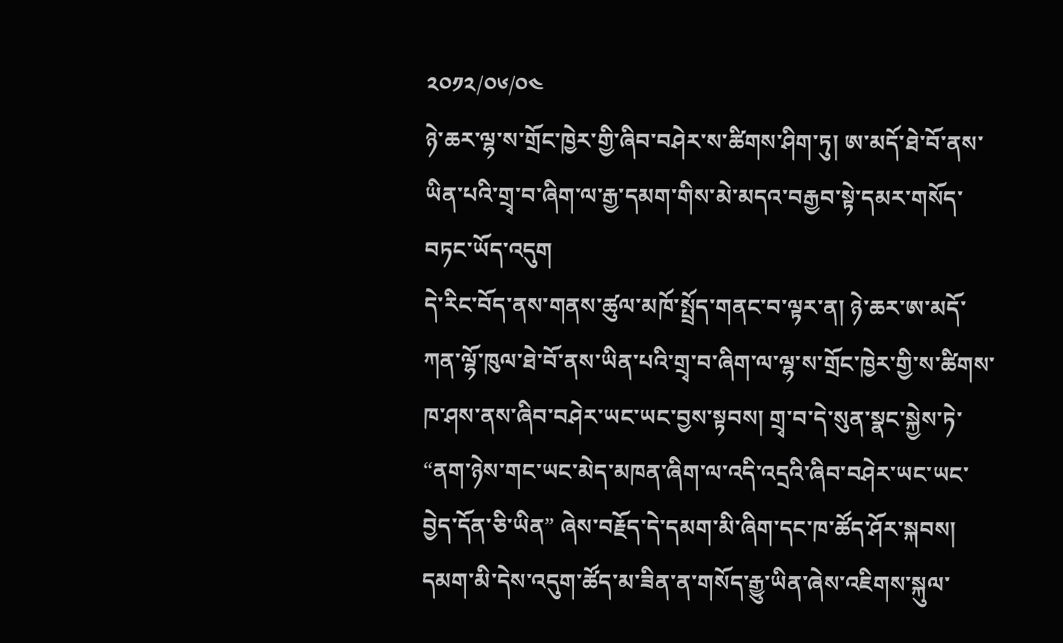༢༠༡༢/༠༦/༠༤
ཉེ་ཆར་ལྷ་ས་གྲོང་ཁྱེར་གྱི་ཞིབ་བཤེར་ས་ཚིགས་ཤིག་ཏུ། ཨ་མདོ་ཐེ་བོ་ནས་ཡིན་པའི་གྲྭ་བ་ཞིག་ལ་རྒྱ་དམག་གིས་མེ་མདའ་བརྒྱབ་སྟེ་དམར་གསོད་བཏང་ཡོད་འདུག
དེ་རིང་བོད་ནས་གནས་ཚུལ་མཁོ་སྤྲོད་གནང་བ་ལྟར་ན། ཉེ་ཆར་ཨ་མདོ་ཀན་ལྷོ་ཁུལ་ཐེ་བོ་ནས་ཡིན་པའི་གྲྭ་བ་ཞིག་ལ་ལྷ་ས་གྲོང་ཁྱེར་གྱི་ས་ཚིགས་ཁ་ཤས་ནས་ཞིབ་བཤེར་ཡང་ཡང་བྱས་སྟབས། གྲྭ་བ་དེ་སུན་སྣང་སྐྱེས་ཏེ་ “ནག་ཉེས་གང་ཡང་མེད་མཁན་ཞིག་ལ་འདི་འདྲའི་ཞིབ་བཤེར་ཡང་ཡང་བྱེད་དོན་ཅི་ཡིན” ཞེས་བརྗོད་དེ་དམག་མི་ཞིག་དང་ཁ་ཚོད་ཤོར་སྐབས། དམག་མི་དེས་འདུག་ཚོད་མ་ཟིན་ན་གསོད་རྒྱུ་ཡིན་ཞེས་འཇིགས་སྐུལ་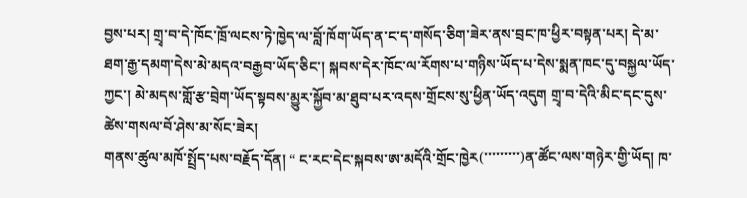བྱས་པར། གྲྭ་བ་དེ་ཁོང་ཁྲོ་ལངས་ཏེ་ཁྱེད་ལ་བློ་ཁོག་ཡོད་ན་ང་ད་གསོད་ཅིག་ཟེར་ནས་བྲང་ཁ་ཕྱིར་བསྟན་པར། དེ་མ་ཐག་རྒྱ་དམག་དེས་མེ་མདའ་བརྒྱབ་ཡོད་ཅིང་། སྐབས་དེར་ཁོང་ལ་རོགས་པ་གཉིས་ཡོད་པ་དེས་སྨན་ཁང་དུ་བསྐྱལ་ཡོད་ཀྱང་། མེ་མདས་གློ་རྩ་བྲེག་ཡོད་སྟབས་མྱུར་སྐྱོབ་མ་ཐུབ་པར་འདས་གྲོངས་སུ་ཕྱིན་ཡོད་འདུག གྲྭ་བ་དེའི་མིང་དང་དུས་ཚེས་གསལ་བོ་ཤེས་མ་སོང་ཟེར།
གནས་ཚུལ་མཁོ་སྤྲོད་པས་བརྗོད་དོན། “ ང་རང་དེང་སྐབས་ཨ་མདོའི་གྲོང་ཁྱེར(་་་་་་་་་)ན་ཚོང་ལས་གཉེར་གྱི་ཡོད། ཁ་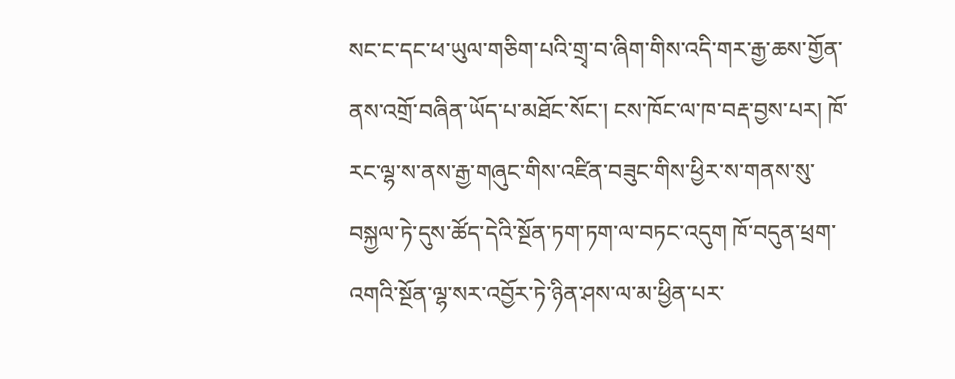སང་ང་དང་ཕ་ཡུལ་གཅིག་པའི་གྲྭ་བ་ཞིག་གིས་འདི་གར་རྒྱ་ཆས་གྱོན་ནས་འགྲོ་བཞིན་ཡོད་པ་མཐོང་སོང་། ངས་ཁོང་ལ་ཁ་བརྡ་བྱས་པར། ཁོ་རང་ལྷ་ས་ནས་རྒྱ་གཞུང་གིས་འཛིན་བཟུང་གིས་ཕྱིར་ས་གནས་སུ་བསྐྱལ་ཏེ་དུས་ཚོད་དེའི་སྔོན་ཏག་ཏག་ལ་བཏང་འདུག ཁོ་བདུན་ཕྲག་འགའི་སྔོན་ལྷ་སར་འབྱོར་ཏེ་ཉིན་ཤས་ལ་མ་ཕྱིན་པར་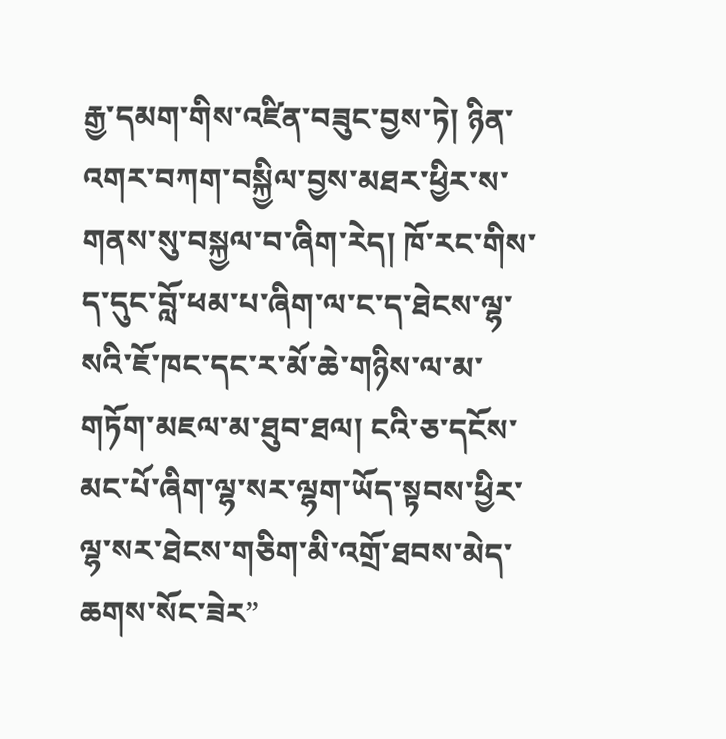རྒྱ་དམག་གིས་འཛིན་བཟུང་བྱས་ཏེ། ཉིན་འགར་བཀག་བསྐྱིལ་བྱས་མཐར་ཕྱིར་ས་གནས་སུ་བསྐྱལ་བ་ཞིག་རེད། ཁོ་རང་གིས་ད་དུང་བློ་ཕམ་པ་ཞིག་ལ་ང་ད་ཐེངས་ལྷ་སའི་ཇོ་ཁང་དང་ར་མོ་ཆེ་གཉིས་ལ་མ་གཏོག་མཇལ་མ་ཐུབ་ཐལ། ངའི་ཅ་དངོས་མང་པོ་ཞིག་ལྷ་སར་ལྷག་ཡོད་སྟབས་ཕྱིར་ལྷ་སར་ཐེངས་གཅིག་མི་འགྲོ་ཐབས་མེད་ཆགས་སོང་ཟེར”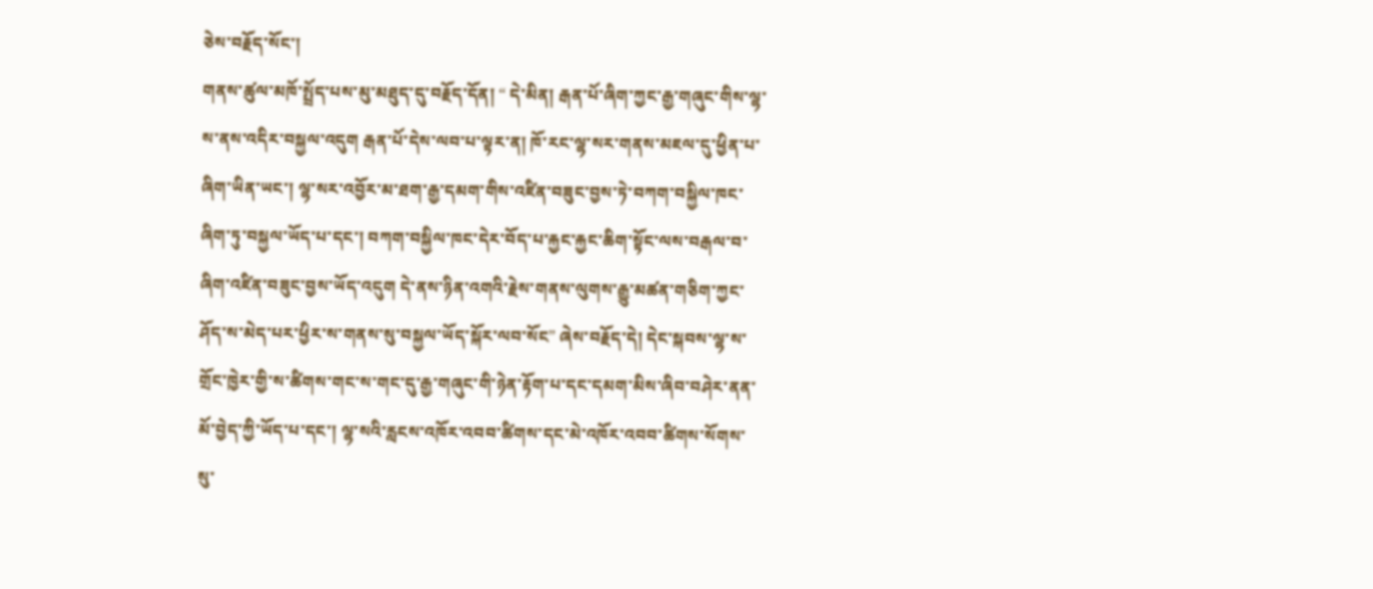ཅེས་བརྗོད་སོང་།
གནས་ཚུལ་མཁོ་སྤྲོད་པས་མུ་མཐུད་དུ་བརྗོད་དོན། “ དེ་མིན། རྒན་པོ་ཞིག་ཀྱང་རྒྱ་གཞུང་གིས་ལྷ་ས་ནས་འདིར་བསྐྱལ་འདུག རྒན་པོ་དེས་ལབ་པ་ལྟར་ན། ཁོ་རང་ལྷ་སར་གནས་མཇལ་དུ་ཕྱིན་པ་ཞིག་ཡིན་ཡང་། ལྷ་སར་འབྱོར་མ་ཐག་རྒྱ་དམག་གིས་འཛིན་བཟུང་བྱས་ཏེ་བཀག་བསྐྱིལ་ཁང་ཞིག་ཏུ་བསྐྱལ་ཡོད་པ་དང་། བཀག་བསྐྱིལ་ཁང་དེར་བོད་པ་རྐྱང་རྐྱང་ཆིག་སྟོང་ལས་བརྒལ་བ་ཞིག་འཛིན་བཟུང་བྱས་ཡོད་འདུག དེ་ནས་ཉིན་འགའི་རྗེས་གནས་ལུགས་རྒྱུ་མཚན་གཅིག་ཀྱང་ཤོད་ས་མེད་པར་ཕྱིར་ས་གནས་སུ་བསྐྱལ་ཡོད་སྐོར་ལབ་སོང” ཞེས་བརྗོད་དེ། དེང་སྐབས་ལྷ་ས་གྲོང་ཁྱེར་གྱི་ས་ཚིགས་གང་ས་གང་དུ་རྒྱ་གཞུང་གི་ཉེན་རྟོག་པ་དང་དམག་མིས་ཞིབ་བཤེར་ནན་མོ་བྱེད་ཀྱི་ཡོད་པ་དང་། ལྷ་སའི་རླངས་འཁོར་འབབ་ཚིགས་དང་མེ་འཁོར་འབབ་ཚིགས་སོགས་སུ་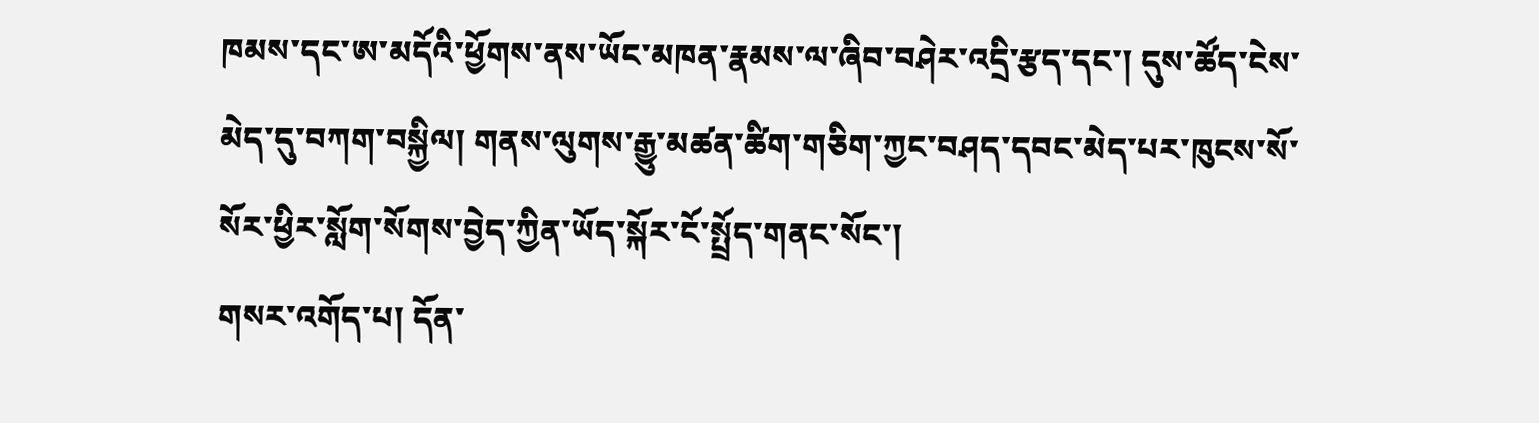ཁམས་དང་ཨ་མདོའི་ཕྱོགས་ནས་ཡོང་མཁན་རྣམས་ལ་ཞིབ་བཤེར་འདྲི་རྩད་དང་། དུས་ཚོད་ངེས་མེད་དུ་བཀག་བསྐྱིལ། གནས་ལུགས་རྒྱུ་མཚན་ཚིག་གཅིག་ཀྱང་བཤད་དབང་མེད་པར་ཁུངས་སོ་སོར་ཕྱིར་སློག་སོགས་བྱེད་ཀྱིན་ཡོད་སྐོར་ངོ་སྤྲོད་གནང་སོང་།
གསར་འགོད་པ། དོན་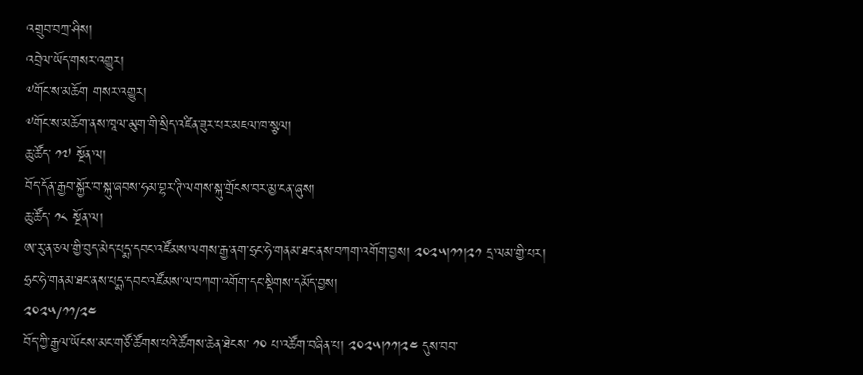འགྲུབ་བཀྲ་ཤིས།
འབྲེལ་ཡོད་གསར་འགྱུར།
༸གོང་ས་མཆོག གསར་འགྱུར།
༸གོང་ས་མཆོག་ནས་ཁཱལ་མུག་གི་སྲིད་འཛིན་ཟུར་པར་མཇལ་ཁ་སྩལ།
ཆུ་ཚོད་ ༡༧ སྔོན་ལ།
བོད་དོན་རྒྱབ་སྐྱོར་བ་སྐུ་ཞབས་ཧམ་བྷར་ཊི་ལགས་སྐུ་གྲོངས་བར་མྱ་ངན་ཞུས།
ཆུ་ཚོད་ ༡༨ སྔོན་ལ།
ཨ་རུ་ན་ཅལ་གྱི་བུད་མེད་པདྨ་དབང་འཛོམས་ལགས་རྒྱ་ནག་ཧྲང་ཧེ་གནམ་ཐང་ནས་བཀག་འགོག་བྱས། ༢༠༢༥།༡༡།༢༡ དྲ་ལམ་གྱི་པར།
ཧྲང་ཧེ་གནམ་ཐང་ནས་པདྨ་དབང་འཛོམས་ལ་བཀག་འགོག་དང་སྡིགས་དམོད་བྱས།
༢༠༢༥/༡༡/༢༤
བོད་ཀྱི་རྒྱལ་ཡོངས་མང་གཙོ་ཚོགས་པའི་ཚོགས་ཆེན་ཐེངས་ ༡༠ པ་འཚོག་བཞིན་པ། ༢༠༢༥།༡༡།༢༤ དུས་བབ་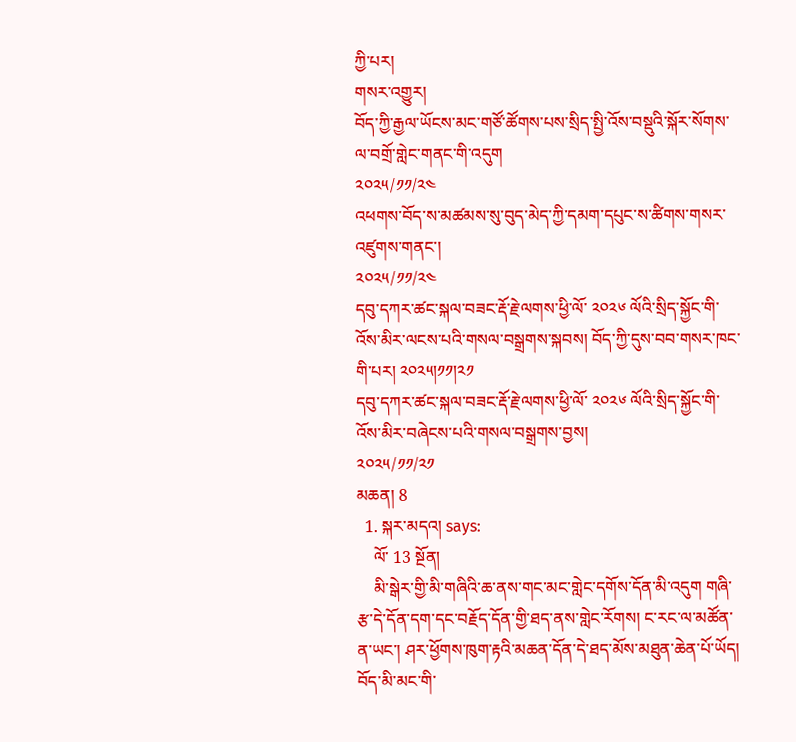ཀྱི་པར།
གསར་འགྱུར།
བོད་ཀྱི་རྒྱལ་ཡོངས་མང་གཙོ་ཚོགས་པས་སྲིད་སྤྱི་འོས་བསྡུའི་སྐོར་སོགས་ལ་བགྲོ་གླེང་གནང་གི་འདུག
༢༠༢༥/༡༡/༢༤
འཕགས་བོད་ས་མཚམས་སུ་བུད་མེད་ཀྱི་དམག་དཔུང་ས་ཚིགས་གསར་འཛུགས་གནང་།
༢༠༢༥/༡༡/༢༤
དབུ་དཀར་ཚང་སྐལ་བཟང་རྡོ་རྗེ་ལགས་ཕྱི་ལོ་ ༢༠༢༦ ལོའི་སྲིད་སྐྱོང་གི་འོས་མིར་ལངས་པའི་གསལ་བསྒྲགས་སྐབས། བོད་ཀྱི་དུས་བབ་གསར་ཁང་གི་པར། ༢༠༢༥།༡༡།༢༡
དབུ་དཀར་ཚང་སྐལ་བཟང་རྡོ་རྗེ་ལགས་ཕྱི་ལོ་ ༢༠༢༦ ལོའི་སྲིད་སྐྱོང་གི་འོས་མིར་བཞེངས་པའི་གསལ་བསྒྲགས་བྱས།
༢༠༢༥/༡༡/༢༡
མཆན། 8
  1. སྐར་མདའ། says:
    ལོ་ 13 སྔོན།
    མི་སྒེར་གྱི་མི་གཞིའི་ཆ་ནས་གང་མང་གླེང་དགོས་དོན་མི་འདུག གཞི་རྩ་དེ་དོན་དག་དང་བརྗོད་དོན་གྱི་ཐད་ནས་གླེང་རོགས། ང་རང་ལ་མཚོན་ན་ཡང་། ཤར་ཕྱོགས་ཁུག་རྟའི་མཆན་དོན་དེ་ཐད་མོས་མཐུན་ཆེན་པོ་ཡོད། བོད་མི་མང་གི་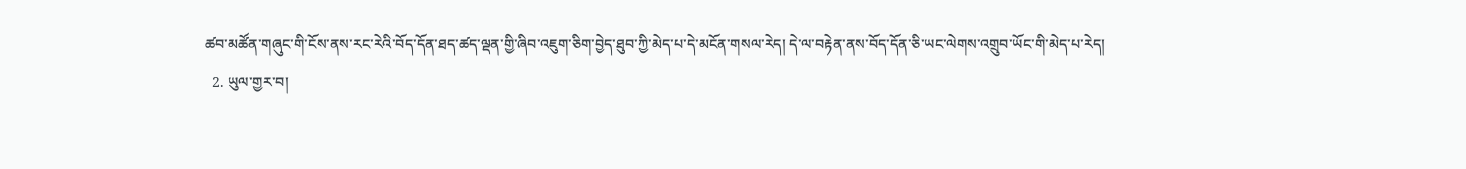ཚབ་མཚོན་གཞུང་གི་ངོས་ནས་རང་རེའི་བོད་དོན་ཐད་ཚད་ལྡན་གྱི་ཞིབ་འཇུག་ཅིག་བྱེད་ཐུབ་ཀྱི་མེད་པ་དེ་མངོན་གསལ་རེད། དེ་ལ་བརྟེན་ནས་བོད་དོན་ཅི་ཡང་ལེགས་འགྲུབ་ཡོང་གི་མེད་པ་རེད།
  2. ཡུལ་གྱར་བ།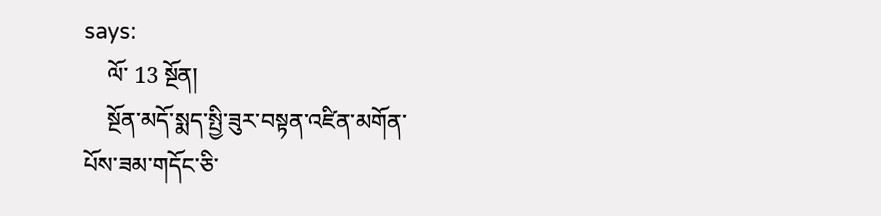says:
    ལོ་ 13 སྔོན།
    སྔོན་མདོ་སྨད་སྤྱི་ཟུར་བསྟན་འཛིན་མགོན་པོས་ཟམ་གདོང་ཅི་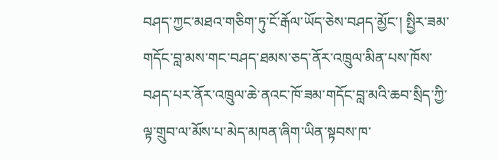བཤད་ཀྱང་མཐའ་གཅིག་ཏུ་ངོ་རྒོལ་ཡོད་ཅེས་བཤད་མྱོང་། སྤྱིར་ཟམ་གདོང་བླ་མས་གང་བཤད་ཐམས་ཅད་ནོར་འཁྲུལ་མིན་པས་ཁོས་བཤད་པར་ནོར་འཁྲུལ་ཆེ་ནའང་ཁོ་ཟམ་གདོང་བླ་མའི་ཆབ་སྲིད་ཀྱི་ལྟ་གྲུབ་ལ་མོས་པ་མེད་མཁན་ཞིག་ཡིན་སྟབས་ཁ་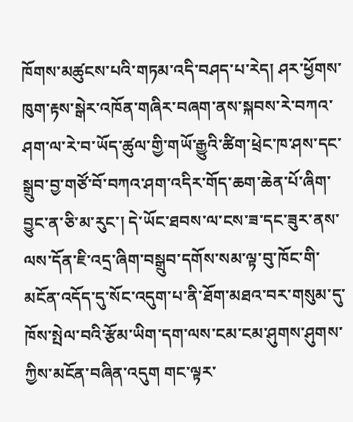ཁོགས་མཚུངས་པའི་གཏམ་འདི་བཤད་པ་རེད། ཤར་ཕྱོགས་ཁུག་རྟས་སྒེར་འཁོན་གཞིར་བཞག་ནས་སྐབས་རེ་བཀའ་ཤག་ལ་རེ་བ་ཡོད་ཚུལ་གྱི་གཡོ་རྒྱུའི་ཚིག་ཕྲེང་ཁ་ཤས་དང་སྒྲུབ་བྱ་གཙོ་བོ་བཀའ་ཤག་འདིར་གོད་ཆག་ཆེན་པོ་ཞིག་བྱུང་ན་ཅི་མ་རུང་། དེ་ཡོང་ཐབས་ལ་ངས་ཟ་དང་ཟུར་ནས་ལས་དོན་ཇི་འདྲ་ཞིག་བསྒྲུབ་དགོས་སམ་ལྟ་བུ་ཁོང་གི་མངོན་འདོད་དུ་སོང་འདུག་པ་ནི་ཐོག་མཐའ་བར་གསུམ་དུ་ཁོས་སྤེལ་བའི་རྩོམ་ཡིག་དག་ལས་ངམ་ངམ་ཤུགས་ཤུགས་ཀྱིས་མངོན་བཞིན་འདུག གང་ལྟར་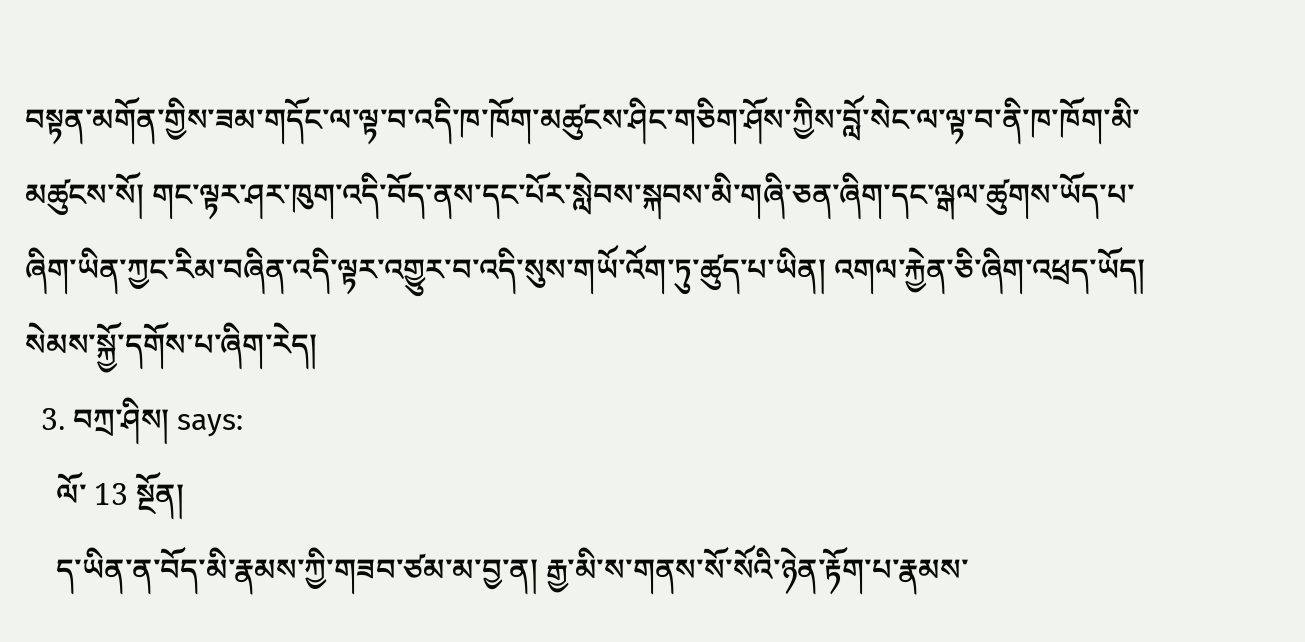བསྟན་མགོན་གྱིས་ཟམ་གདོང་ལ་ལྟ་བ་འདི་ཁ་ཁོག་མཚུངས་ཤིང་གཅིག་ཤོས་ཀྱིས་བློ་སེང་ལ་ལྟ་བ་ནི་ཁ་ཁོག་མི་མཚུངས་སོ། གང་ལྟར་ཤར་ཁུག་འདི་བོད་ནས་དང་པོར་སླེབས་སྐབས་མི་གཞི་ཅན་ཞིག་དང་ལྒལ་ཚུགས་ཡོད་པ་ཞིག་ཡིན་ཀྱང་རིམ་བཞིན་འདི་ལྟར་འགྱུར་བ་འདི་སུས་གཡོ་འོག་ཏུ་ཚུད་པ་ཡིན། འགལ་རྐྱེན་ཅི་ཞིག་འཕྲད་ཡོད། སེམས་སྐྱོ་དགོས་པ་ཞིག་རེད།
  3. བཀྲ་ཤིས། says:
    ལོ་ 13 སྔོན།
    ད་ཡིན་ན་བོད་མི་རྣམས་ཀྱི་གཟབ་ཙམ་མ་བྱ་ན། རྒྱ་མི་ས་གནས་སོ་སོའི་ཉེན་རྟོག་པ་རྣམས་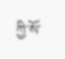ཀྱི་སོ་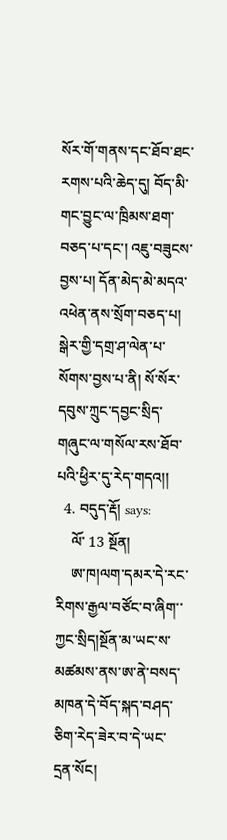སོར་གོ་གནས་དང་ཐོབ་ཐང་རགས་པའི་ཆེད་དུ། བོད་མི་གང་བྱུང་ལ་ཁྲིམས་ཐག་བཅད་པ་དང་། འཇུ་བཟུངས་བྱས་པ། དོན་མེད་མེ་མདའ་འཕེན་ནས་སྲོག་བཅད་པ། སྒེར་གྱི་དགྲ་ཤ་ལེན་པ་སོགས་བྱས་པ་ནི། སོ་སོར་དབུས་ཀྲུང་དབྱང་སྲིད་གཞུང་ལ་གསོལ་རས་ཐོབ་པའི་ཕྱིར་དུ་རེད་གདའ།།
  4. བདུད་རྡོ། says:
    ལོ་ 13 སྔོན།
    ཨ་ཁ།ལག་དམར་དེ་རང་རིགས་རྒྱལ་བཙོང་བ་ཞིག་་ཀྱང་སྲིད།སྔོན་མ་ཡང་ས་མཚམས་ནས་ཨ་ནེ་བསད་མཁན་དེ་བོད་སྐད་བཤད་ཅིག་རེད་ཟེར་བ་དེ་ཡང་དྲན་སོང།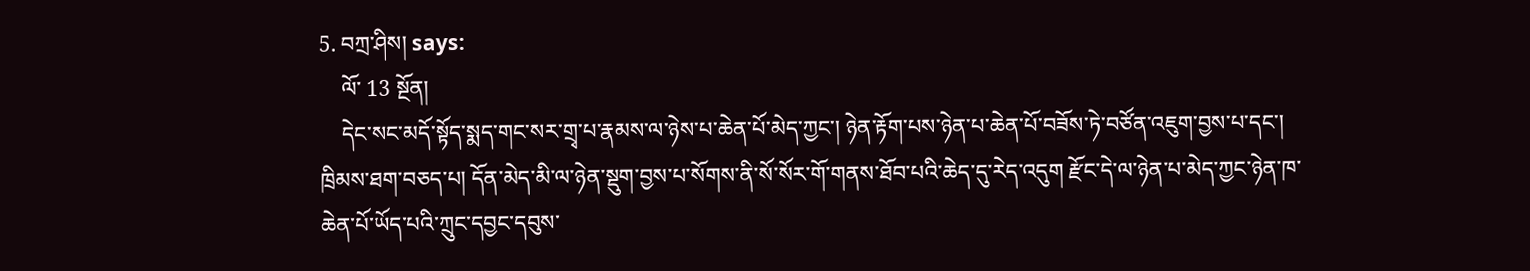5. བཀྲ་ཤིས། says:
    ལོ་ 13 སྔོན།
    དེང་སང་མདོ་སྟོད་སྨད་གང་སར་གྲྭ་པ་རྣམས་ལ་ཉེས་པ་ཆེན་པོ་མེད་ཀྱང་། ཉེན་རྟོག་པས་ཉེན་པ་ཆེན་པོ་བཟོས་ཏེ་བཙོན་འཇུག་བྱས་པ་དང་། ཁྲིམས་ཐག་བཅད་པ། དོན་མེད་མི་ལ་ཉེན་སྡུག་བྱས་པ་སོགས་ནི་སོ་སོར་གོ་གནས་ཐོབ་པའི་ཆེད་དུ་རེད་འདུག རྫོང་དེ་ལ་ཉེན་པ་མེད་ཀྱང་ཉེན་ཁ་ཆེན་པོ་ཡོད་པའི་ཀྲུང་དབྱང་དབུས་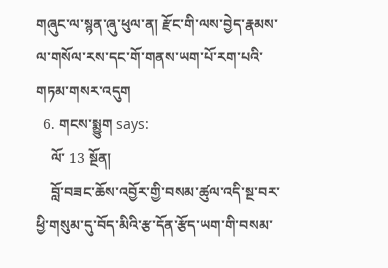གཞུང་ལ་སྙན་ཞུ་ཕུལ་ན། རྫོང་གི་ལས་བྱེད་རྣམས་ལ་གསོལ་རས་དང་གོ་གནས་ཡག་པོ་རག་པའི་གཏམ་གསར་འདུག
  6. གངས་སྨྱུག says:
    ལོ་ 13 སྔོན།
    བློ་བཟང་ཆོས་འབྱོར་གྱི་བསམ་ཚུལ་འདི་སྔ་བར་ཕྱི་གསུམ་དུ་བོད་མིའི་རྩ་དོན་རྩོད་ཡག་གི་བསམ་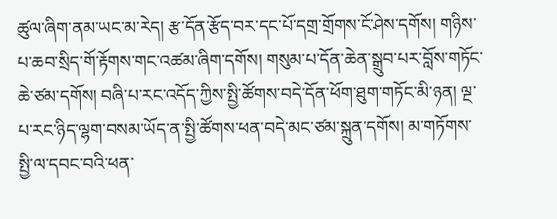ཚུལ་ཞིག་ནམ་ཡང་མ་རེད། རྩ་དོན་རྩོད་བར་དང་པོ་དགྲ་གྲོགས་ངོ་ཤེས་དགོས། གཉིས་པ་ཆབ་སྲིད་གོ་རྟོགས་གང་འཚམ་ཞིག་དགོས། གསུམ་པ་དོན་ཆེན་སྒྲུབ་པར་བློས་གཏོང་ཆེ་ཙམ་དགོས། བཞི་པ་རང་འདོད་ཀྱིས་སྤྱི་ཚོགས་བདེ་དོན་ཕོག་ཐུག་གཏོང་མི་ཉན། ལྔ་པ་རང་ཉིད་ལྷག་བསམ་ཡོད་ན་སྤྱི་ཚོགས་ཕན་བདེ་མང་ཙམ་སྐྲུན་དགོས། མ་གཏོགས་སྤྱི་ལ་དབང་བའི་ཕན་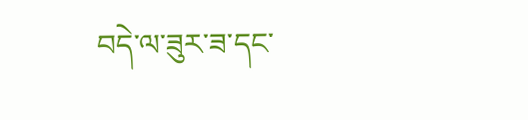བདེ་ལ་ཟུར་ཟ་དང་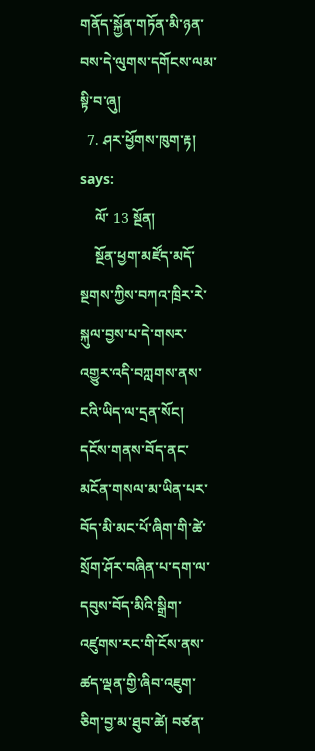གནོད་སྐྱོན་གཏོན་མི་ཉན་བས་དེ་ལུགས་དགོངས་ལམ་སྟི་བ་ཞུ།
  7. ཤར་ཕྱོགས་ཁུག་རྟ། says:
    ལོ་ 13 སྔོན།
    སྔོན་ཕྱག་མཛོད་མདོ་སྔགས་ཀྱིས་བཀའ་ཁྲིར་རེ་སྐུལ་བྱས་པ་དེ་གསར་འགྱུར་འདི་བཀླགས་ནས་ངའི་ཡིད་ལ་དྲན་སོང། དངོས་གནས་བོད་ནང་མངོན་གསལ་མ་ཡིན་པར་བོད་མི་མང་པོ་ཞིག་གི་ཚེ་སྲོག་ཤོར་བཞིན་པ་དག་ལ་དབུས་བོད་མིའི་སྒྲིག་འཛུགས་རང་གི་ངོས་ནས་ཚད་ལྡན་གྱི་ཞིབ་འཇུག་ཅིག་བྱ་མ་ཐུབ་ཚེ། བཙན་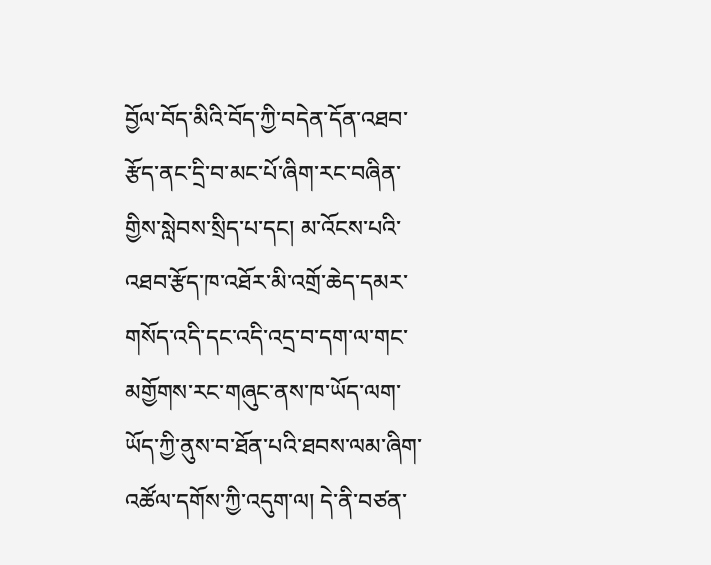བྱོལ་བོད་མིའི་བོད་ཀྱི་བདེན་དོན་འཐབ་རྩོད་ནང་དྲི་བ་མང་པོ་ཞིག་རང་བཞིན་གྱིས་སླེབས་སྲིད་པ་དང། མ་འོངས་པའི་འཐབ་རྩོད་ཁ་འཐོར་མི་འགྲོ་ཆེད་དམར་གསོད་འདི་དང་འདི་འདྲ་བ་དག་ལ་གང་མགྱོགས་རང་གཞུང་ནས་ཁ་ཡོད་ལག་ཡོད་ཀྱི་ནུས་བ་ཐོན་པའི་ཐབས་ལམ་ཞིག་འཚོལ་དགོས་ཀྱི་འདུག་ལ། དེ་ནི་བཙན་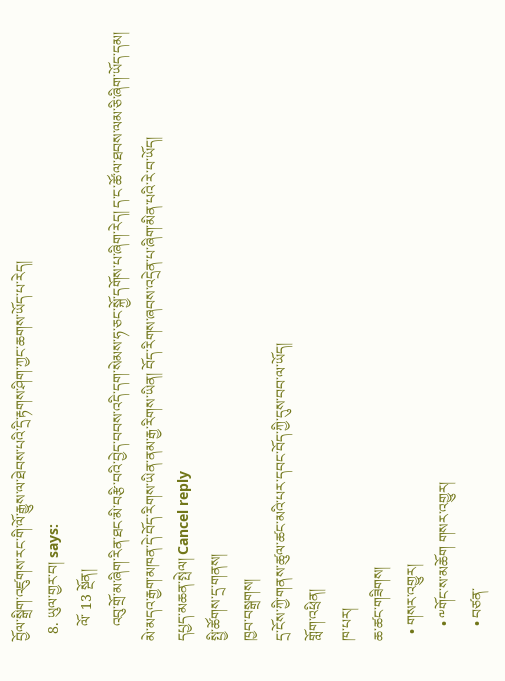བྱོལ་སྒྲིག་འཛུགས་རང་གི་ལོ་རྒྱུས་ལ་ཐེབས་པའི་དྲི་རྟགས་ཤིག་ཀྱང་ཆགས་ཡོད་པ་རེད།
  8. ཡུལ་གྱར་བ། says:
    ལོ་ 13 སྔོན།
    འབུ་གྲོ་མ་ཞིག་རིན་ཐང་མི་བརྩི་བའི་བྱེད་བབས་འདི་དག་སེམས་ཧ་ཅང་སྐྱོ་དགོས་པ་ཞིག་རེད། ད་ང་ཚོ་ལ་ཐབས་ལམ་ཅི་ཞིག་ཡོད་དམ། མེ་མདའ་རྒྱག་མཁན་དེ་བོད་རིགས་ཡིན་ནམ་རྒྱ་རིགས་ཡིན། བོད་རིགས་ཞབས་འདྲེན་པ་ཞིག་མིན་པའི་རེ་བ་ཡོད།
དཔྱད་མཆན་སྤེལ། Cancel reply
སྤྱི་ཚོགས་དྲ་གནས།
ཁྱབ་བསྒྲགས།
དྲ་ངོས་ཀྱི་གནས་ཚུལ་ཚང་མའི་པར་དབང་བོད་ཀྱི་དུས་བབ་ལ་ཡོད།
གློག་འཕྲིན།
ཁ་པར།
ཆ་ཚང་གཟིགས།
  • གསར་འགྱུར།
    • ༸གོང་ས་མཆོག གསར་འགྱུར།
    • བཙན་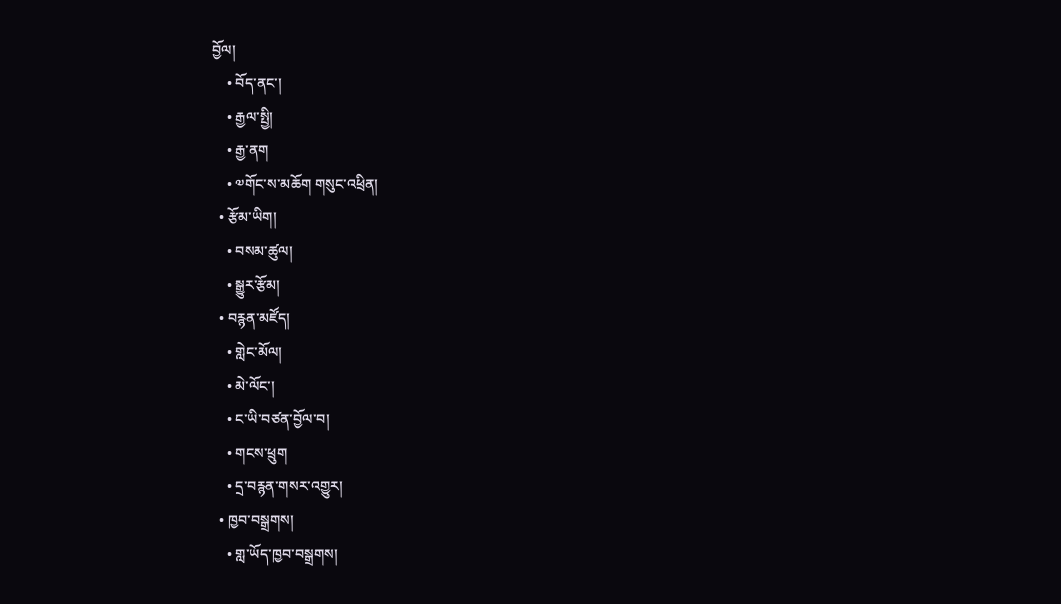བྱོལ།
    • བོད་ནང་།
    • རྒྱལ་སྤྱི།
    • རྒྱ་ནག
    • ༧གོང་ས་མཆོག གསུང་འཕྲིན།
  • རྩོམ་ཡིག།
    • བསམ་ཚུལ།
    • སྒྱུར་རྩོམ།
  • བརྙན་མཛོད།
    • གླེང་མོལ།
    • མེ་ལོང་།
    • ང་ཡི་བཙན་བྱོལ་བ།
    • གངས་ཕྲུག
    • དྲ་བརྙན་གསར་འགྱུར།
  • ཁྱབ་བསྒྲགས།
    • གླ་ཡོད་ཁྱབ་བསྒྲགས།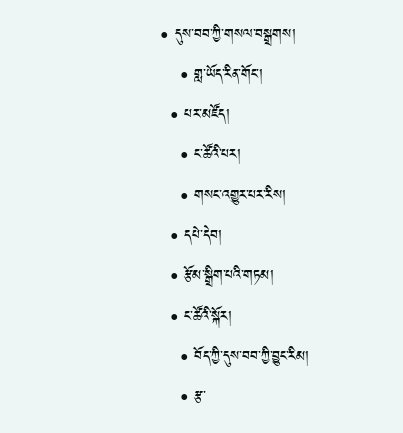• དུས་བབ་ཀྱི་གསལ་བསྒྲགས།
    • གླ་ཡོད་རིན་གོང་།
  • པར་མཛོད།
    • ང་ཚོའི་པར།
    • གསང་འགྱུར་པར་རིས།
  • དཔེ་དེབ།
  • རྩོམ་སྒྲིག་པའི་གཏམ།
  • ང་ཚོའི་སྐོར།
    • བོད་ཀྱི་དུས་བབ་ཀྱི་བྱུང་རིམ།
    • རྩ་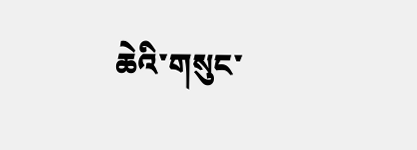ཆེའི་གསུང་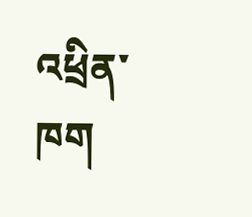འཕྲིན་ཁག